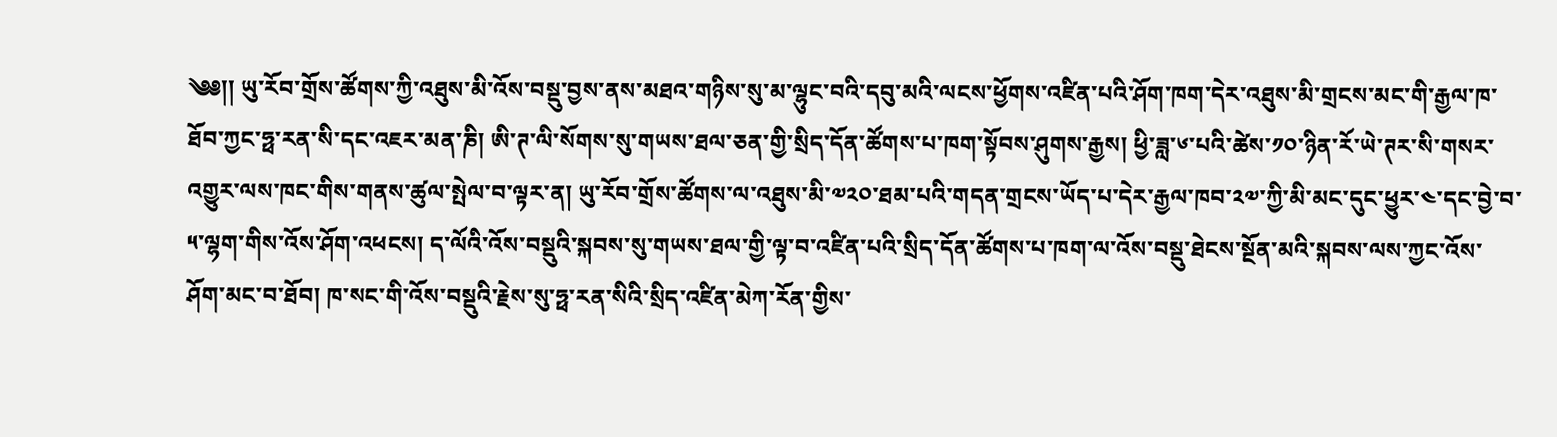༄༅།། ཡུ་རོབ་གྲོས་ཚོགས་ཀྱི་འཐུས་མི་འོས་བསྡུ་བྱས་ནས་མཐའ་གཉིས་སུ་མ་ལྷུང་བའི་དབུ་མའི་ལངས་ཕྱོགས་འཛིན་པའི་ཤོག་ཁག་དེར་འཐུས་མི་གྲངས་མང་གི་རྒྱལ་ཁ་ཐོབ་ཀྱང་ཧྥ་རན་སི་དང་འཇར་མན་ཎི། ཨི་ཊ་ལི་སོགས་སུ་གཡས་ཐལ་ཅན་གྱི་སྲིད་དོན་ཚོགས་པ་ཁག་སྟོབས་ཤུགས་རྒྱས། ཕྱི་ཟླ་༦་པའི་ཚེས་༡༠་ཉིན་རོ་ཡེ་ཊར་སི་གསར་འགྱུར་ལས་ཁང་གིས་གནས་ཚུལ་སྤེལ་བ་ལྟར་ན། ཡུ་རོབ་གྲོས་ཚོགས་ལ་འཐུས་མི་༧༢༠་ཐམ་པའི་གདན་གྲངས་ཡོད་པ་དེར་རྒྱལ་ཁབ་༢༧་ཀྱི་མི་མང་དུང་ཕྱུར་༤་དང་བྱེ་བ་༥་ལྷག་གིས་འོས་ཤོག་འཕངས། ད་ལོའི་འོས་བསྡུའི་སྐབས་སུ་གཡས་ཐལ་གྱི་ལྟ་བ་འཛིན་པའི་སྲིད་དོན་ཚོགས་པ་ཁག་ལ་འོས་བསྡུ་ཐེངས་སྔོན་མའི་སྐབས་ལས་ཀྱང་འོས་ཤོག་མང་བ་ཐོབ། ཁ་སང་གི་འོས་བསྡུའི་རྗེས་སུ་ཧྥ་རན་སིའི་སྲིད་འཛིན་མེཀ་རོན་གྱིས་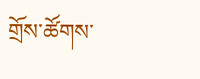གྲོས་ཚོགས་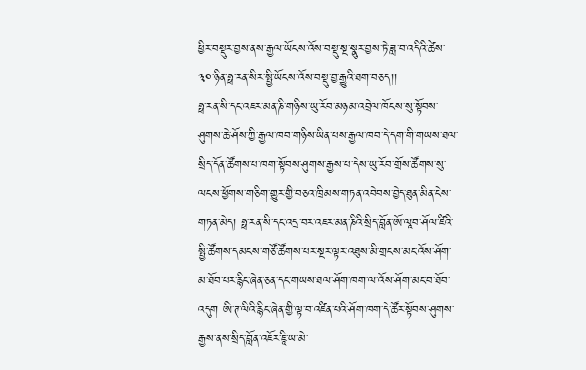ཕྱིར་བསྡུར་བྱས་ནས་རྒྱལ་ཡོངས་འོས་བསྡུ་སྔ་སྣུར་བྱས་ཏེ་ཟླ་བ་འདིའི་ཚེས་༣༠་ཉིན་ཧྥ་རན་སིར་སྤྱི་ཡོངས་འོས་བསྡུ་བྱ་རྒྱུའི་ཐག་བཅད།།
ཧྥ་རན་སི་དང་འཇར་མན་ཎི་གཉིས་ཡུ་རོབ་མཉམ་འབྲེལ་ཁོངས་སུ་སྟོབས་ཤུགས་ཆེ་ཤོས་ཀྱི་རྒྱལ་ཁབ་གཉིས་ཡིན་པས་རྒྱལ་ཁབ་དེ་དག་གི་གཡས་ཐལ་སྲིད་དོན་ཚོགས་པ་ཁག་སྟོབས་ཤུགས་རྒྱས་པ་དེས་ཡུ་རོབ་གྲོས་ཚོགས་སུ་ལངས་ཕྱོགས་གཅིག་གྱུར་གྱི་བཅའ་ཁྲིམས་གཏན་འབེབས་བྱེད་ཐུན་མིན་ངེས་གཏན་མེད། ཧྥ་རན་སི་དང་འདྲ་བར་འཇར་མན་ཎིའི་སྲིད་བློན་ཨོ་ལཱབ་ཤོལ་ཛིའི་སྤྱི་ཚོགས་དམངས་གཙོ་ཚོགས་པར་སྔར་ལྟར་འཐུས་མི་གྲངས་མང་འོས་ཤོག་མ་ཐོབ་པར་རྙིང་ཞེན་ཅན་དང་གཡས་ཐལ་ཤོག་ཁག་ལ་འོས་ཤོག་མང་བ་ཐོབ་འདུག ཨི་ཊ་ལིའི་རྙིང་ཞེན་གྱི་ལྟ་བ་འཛིན་པའི་ཤོག་ཁག་དེ་ཚོར་སྟོབས་ཤུགས་རྒྱས་ནས་སྲིད་བློན་འཇོར་ཇཱི་ཡ་མེ་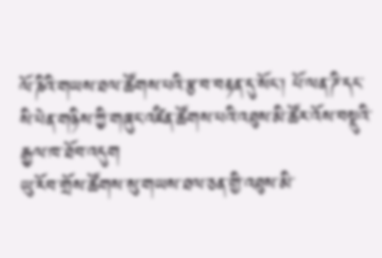ལོ་ཎིའི་གཡས་ཐལ་ཚོགས་པའི་རྩ་བ་བརྟན་དུ་སོང་། པོ་ལན་ཌི་དང་སི་པེན་གཉིས་ཀྱི་གཞུང་འཛིན་ཚོགས་པའི་འཐུས་མི་ཚོར་འོས་བསྡུའི་རྒྱལ་ཁ་ཐོབ་འདུག
ཡུ་རོབ་གྲོས་ཚོགས་སུ་གཡས་ཐལ་ཅན་གྱི་འཐུས་མི་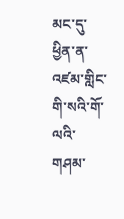མང་དུ་ཕྱིན་ན་འཛམ་གླིང་གི་སའི་གོ་ལའི་གཤམ་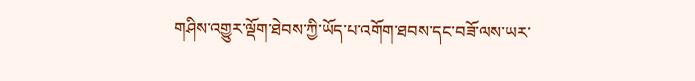གཤིས་འགྱུར་ལྡོག་ཐེབས་ཀྱི་ཡོད་པ་འགོག་ཐབས་དང་བཟོ་ལས་ཡར་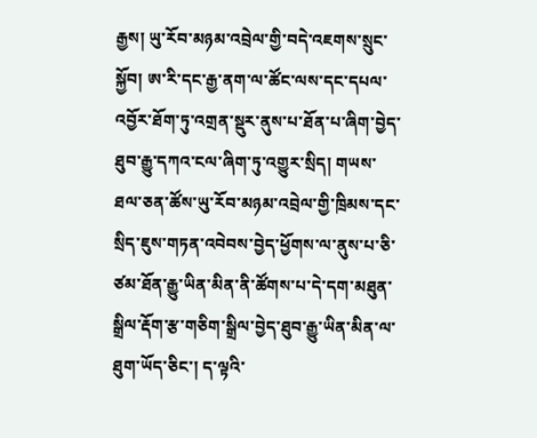རྒྱས། ཡུ་རོབ་མཉམ་འབྲེལ་གྱི་བདེ་འཇགས་སྲུང་སྐྱོབ། ཨ་རི་དང་རྒྱ་ནག་ལ་ཚོང་ལས་དང་དཔལ་འབྱོར་ཐོག་ཏུ་འགྲན་སྡུར་ནུས་པ་ཐོན་པ་ཞིག་བྱེད་ཐུབ་རྒྱུ་དཀའ་ངལ་ཞིག་ཏུ་འགྱུར་སྲིད། གཡས་ཐལ་ཅན་ཚོས་ཡུ་རོབ་མཉམ་འབྲེལ་གྱི་ཁྲིམས་དང་སྲིད་ཇུས་གཏན་འབེབས་བྱེད་ཕྱོགས་ལ་ནུས་པ་ཅི་ཙམ་ཐོན་རྒྱུ་ཡིན་མིན་ནི་ཚོགས་པ་དེ་དག་མཐུན་སྒྲིལ་རྡོག་རྩ་གཅིག་སྒྲིལ་བྱེད་ཐུབ་རྒྱུ་ཡིན་མིན་ལ་ཐུག་ཡོད་ཅིང་། ད་ལྟའི་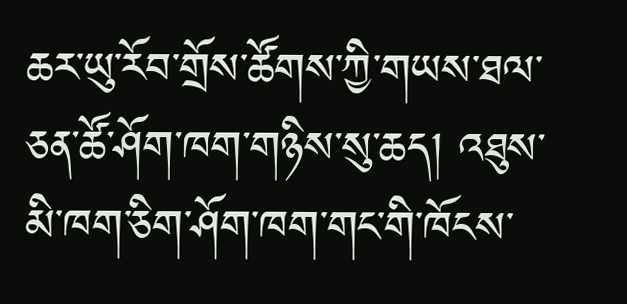ཆར་ཡུ་རོབ་གྲོས་ཚོགས་ཀྱི་གཡས་ཐལ་ཅན་ཚོ་ཤོག་ཁག་གཉིས་སུ་ཆད། འཐུས་མི་ཁག་ཅིག་ཤོག་ཁག་གང་གི་ཁོངས་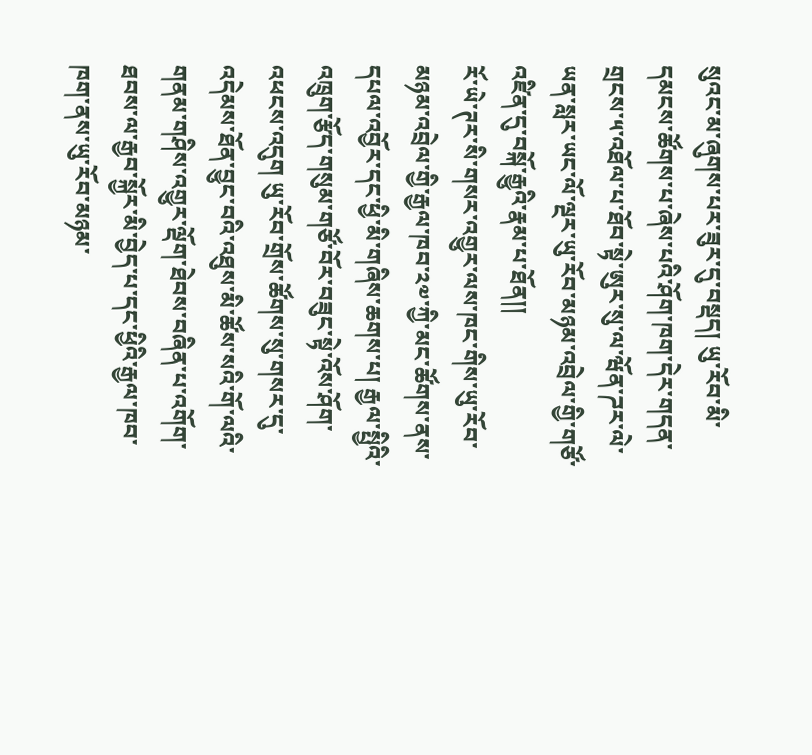སུའང་མ་ཞུགས་པར་ཟུར་དུ་བསྡད། ཡུ་རོབ་མི་དམངས་ཚོགས་པ་ཞེས་པའི་ཤོག་ཁག་དེར་གདན་གྲངས་༥་འཐོལ་པ་ཐོབ་སྟེ་ཨུར་སུ་ལ་ཝོན་ཌར་ལེ་ཡན་སླར་ཡང་ལོ་ལྔར་ཡུ་རོབ་མཉམ་འབྲེལ་གྱི་གཙོ་འཛིན་དུ་བསྐོ་རྒྱུའི་རྣམ་པ་ཐོན།།
རོ་ཡེ་ཊར་སི་གསར་འགྱུར་ལས་ཁང་གིས་ཡུ་རོབ་མཉམ་འབྲེལ་གྱི་རྒྱལ་ཁབ་༢༧་ཀྱི་མང་ཚོགས་ནས་དཔལ་འབྱོར་དང་ཕྱི་མི་གཞིས་ཆགས་པ། རྒྱལ་སྤྱིའི་འཁྲུག་རྩོད་གསུམ་གཙོ་བོར་བཟུང་སྟེ་འོས་ཤོག་འཕངས་འདུག ཡུ་རོབ་གྲོས་ཚོགས་སུ་གསར་དུ་འདེམས་ཐོན་བྱུང་བའི་འཐུས་མི་ཚོས་སའི་གོ་ལའི་གནམ་གཤིས་འགྱུར་ལྡོག་ཐེབས་བཞིན་པ་འགོག་ཐབས་ལ་རྒྱབ་སྐྱོར་མི་བྱེད་པ་དང་ཕྱིའི་རྒྱལ་ཁབ་ཁག་ནས་ཡུ་རོབ་མཉམ་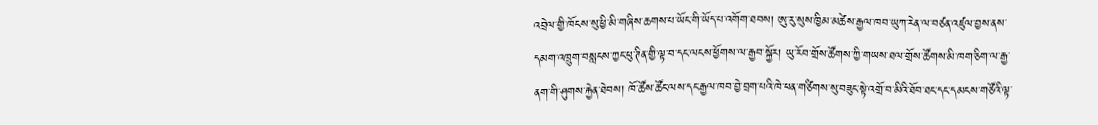འབྲེལ་གྱི་ཁོངས་སུ་ཕྱི་མི་གཞིས་ཆགས་པ་ཡོང་གི་ཡོད་པ་འགོག་ཐབས། ཨུ་རུ་སུས་ཁྱིམ་མཚེས་རྒྱལ་ཁབ་ཡུཀ་རེན་ལ་བཙན་འཛུལ་བྱས་ནས་དམག་འཁྲུག་བསླངས་ཀྱང་ཕུ་ཊིན་གྱི་ལྟ་བ་དང་ལངས་ཕྱོགས་ལ་རྒྱབ་སྐྱོར། ཡུ་རོབ་གྲོས་ཚོགས་ཀྱི་གཡས་ཐལ་གྲོས་ཚོགས་མི་ཁག་ཅིག་ལ་རྒྱ་ནག་གི་ཤུགས་རྐྱེན་ཐེབས། ཁོ་ཚོས་ཚོང་ལས་དང་རྒྱལ་ཁབ་བྱེ་བྲག་པའི་ཁེ་ཕན་གཙིགས་སུ་བཟུང་སྟེ་འགྲོ་བ་མིའི་ཐོབ་ཐང་དང་དམངས་གཙོའི་ལྟ་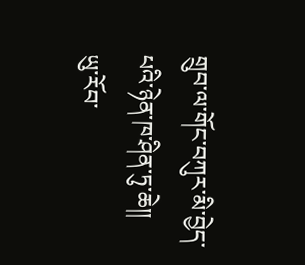གྲུབ་ལ་གོང་བཀུར་མི་བྱེད་པའི་ཉེན་ཁ་ཤིན་ཏུ་ཆེ།།
ཡུ་རོབ་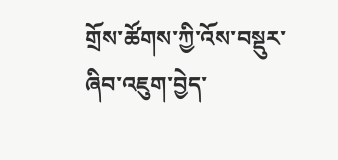གྲོས་ཚོགས་ཀྱི་འོས་བསྡུར་ཞིབ་འཇུག་བྱེད་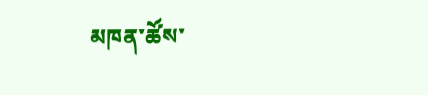མཁན་ཚོས་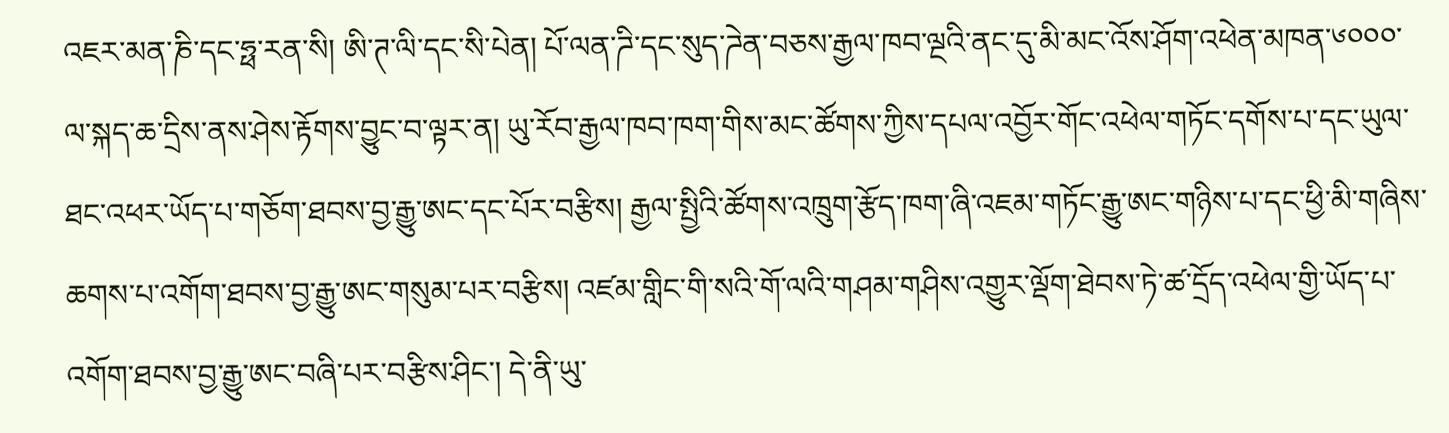འཇར་མན་ཎི་དང་ཧྥ་རན་སི། ཨི་ཊ་ལི་དང་སི་པེན། པོ་ལན་ཌི་དང་སུད་ཌེན་བཅས་རྒྱལ་ཁབ་ལྔའི་ནང་དུ་མི་མང་འོས་ཤོག་འཕེན་མཁན་༦༠༠༠་ལ་སྐད་ཆ་དྲིས་ནས་ཤེས་རྟོགས་བྱུང་བ་ལྟར་ན། ཡུ་རོབ་རྒྱལ་ཁབ་ཁག་གིས་མང་ཚོགས་ཀྱིས་དཔལ་འབྱོར་གོང་འཕེལ་གཏོང་དགོས་པ་དང་ཡུལ་ཐང་འཕར་ཡོད་པ་གཅོག་ཐབས་བྱ་རྒྱུ་ཨང་དང་པོར་བརྩིས། རྒྱལ་སྤྱིའི་ཚོགས་འཁྲུག་རྩོད་ཁག་ཞི་འཇམ་གཏོང་རྒྱུ་ཨང་གཉིས་པ་དང་ཕྱི་མི་གཞིས་ཆགས་པ་འགོག་ཐབས་བྱ་རྒྱུ་ཨང་གསུམ་པར་བརྩིས། འཛམ་གླིང་གི་སའི་གོ་ལའི་གཤམ་གཤིས་འགྱུར་ལྡོག་ཐེབས་ཏེ་ཚ་དྲོད་འཕེལ་གྱི་ཡོད་པ་འགོག་ཐབས་བྱ་རྒྱུ་ཨང་བཞི་པར་བརྩིས་ཤིང་། དེ་ནི་ཡུ་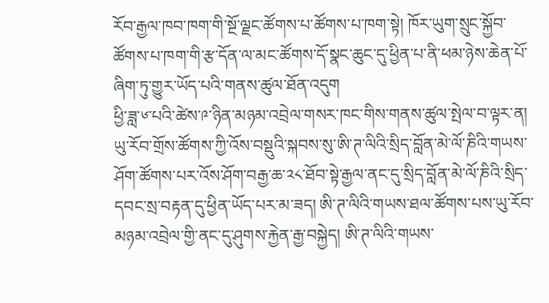རོབ་རྒྱལ་ཁབ་ཁག་གི་སྔོ་ལྗང་ཚོགས་པ་ཚོགས་པ་ཁག་སྟེ། ཁོར་ཡུག་སྲུང་སྐྱོབ་ཚོགས་པ་ཁག་གི་རྩ་དོན་ལ་མང་ཚོགས་དོ་སྣང་ཆུང་དུ་ཕྱིན་པ་ནི་ཕམ་ཉེས་ཆེན་པོ་ཞིག་ཏུ་གྱུར་ཡོད་པའི་གནས་ཚུལ་ཐོན་འདུག
ཕྱི་ཟླ་༦་པའི་ཚེས་༩་ཉིན་མཉམ་འབྲེལ་གསར་ཁང་གིས་གནས་ཚུལ་སྤེལ་བ་ལྟར་ན། ཡུ་རོབ་གྲོས་ཚོགས་ཀྱི་འོས་བསྡུའི་སྐབས་སུ་ཨི་ཊ་ལིའི་སྲིད་བློན་མེ་ལོ་ཎིའི་གཡས་ཤོག་ཚོགས་པར་འོས་ཤོག་བརྒྱ་ཆ་༢༨་ཐོབ་སྟེ་རྒྱལ་ནང་དུ་སྲིད་བློན་མེ་ལོ་ཎིའི་སྲིད་དབང་སྲ་བརྟན་དུ་ཕྱིན་ཡོད་པར་མ་ཟད། ཨི་ཊ་ལིའི་གཡས་ཐལ་ཚོགས་པས་ཡུ་རོབ་མཉམ་འབྲེལ་གྱི་ནང་དུ་ཤུགས་རྐྱེན་རྒྱ་བསྐྱེད། ཨི་ཊ་ལིའི་གཡས་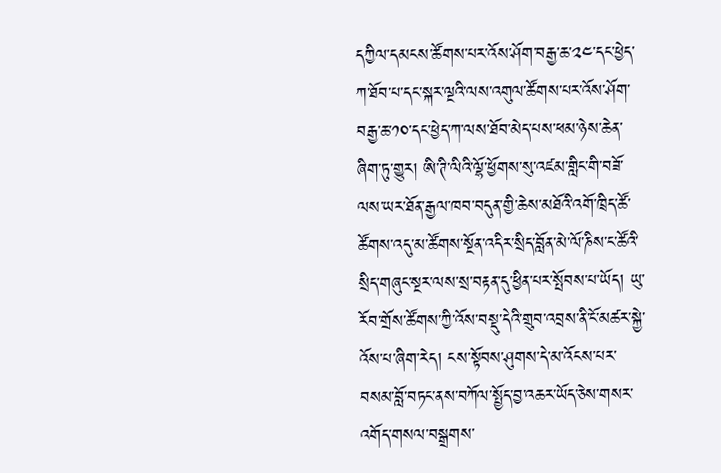དཀྱིལ་དམངས་ཚོགས་པར་འོས་ཤོག་བརྒྱ་ཆ་༢༤་དང་ཕྱེད་ཀ་ཐོབ་པ་དང་སྐར་ལྔའི་ལས་འགུལ་ཚོགས་པར་འོས་ཤོག་བརྒྱ་ཆ་༡༠་དང་ཕྱེད་ཀ་ལས་ཐོབ་མེད་པས་ཕམ་ཉེས་ཆེན་ཞིག་ཏུ་གྱུར། ཨི་ཊི་ལིའི་ལྷོ་ཕྱོགས་སུ་འཛམ་གླིང་གི་བཟོ་ལས་ཡར་ཐོན་རྒྱལ་ཁབ་བདུན་གྱི་ཆེས་མཐོའི་འགོ་ཁྲིད་ཚོ་ཚོགས་འདུ་མ་ཚོགས་སྔོན་འདིར་སྲིད་བློན་མེ་ལོ་ཎིས་ང་ཚོའི་སྲིད་གཞུང་སྔར་ལས་སྲ་བརྟན་དུ་ཕྱིན་པར་སྤོབས་པ་ཡོད། ཡུ་རོབ་གྲོས་ཚོགས་ཀྱི་འོས་བསྡུ་དེའི་གྲུབ་འབྲས་ནི་ངོ་མཚར་སྐྱེ་འོས་པ་ཞིག་རེད། ངས་སྟོབས་ཤུགས་དེ་མ་འོངས་པར་བསམ་བློ་བཏང་ནས་བཀོལ་སྤྱོད་བྱ་འཆར་ཡོད་ཅེས་གསར་འགོད་གསལ་བསྒྲགས་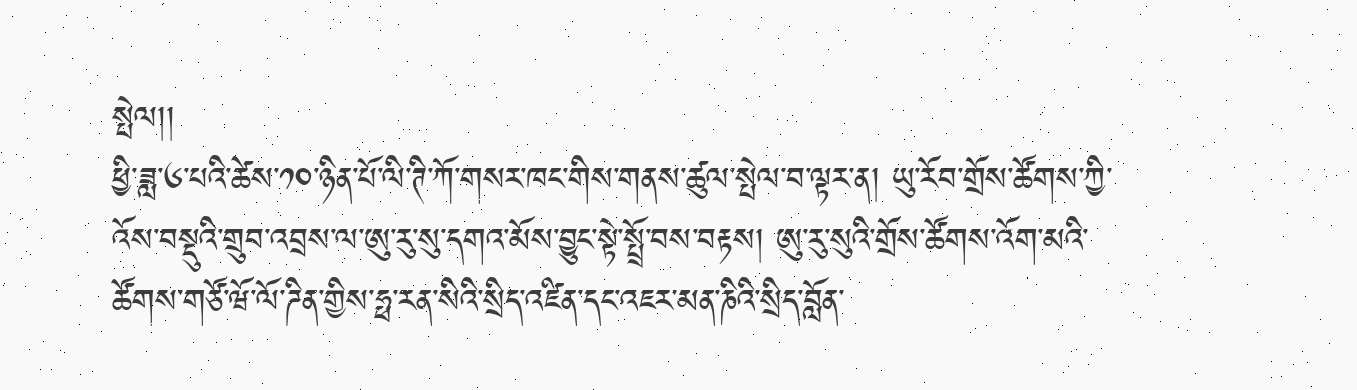སྤེལ།།
ཕྱི་ཟླ་༦་པའི་ཚེས་༡༠་ཉིན་པོ་ལི་ཊི་ཀོ་གསར་ཁང་གིས་གནས་ཚུལ་སྤེལ་བ་ལྟར་ན། ཡུ་རོབ་གྲོས་ཚོགས་ཀྱི་འོས་བསྡུའི་གྲུབ་འབྲས་ལ་ཨུ་རུ་སུ་དགའ་མོས་བྱུང་སྟེ་སྤྲོ་བས་བརྟས། ཨུ་རུ་སུའི་གྲོས་ཚོགས་འོག་མའི་ཚོགས་གཙོ་ཝོ་ལོ་ཌིན་གྱིས་ཧྥ་རན་སིའི་སྲིད་འཛིན་དང་འཇར་མན་ཎིའི་སྲིད་བློན་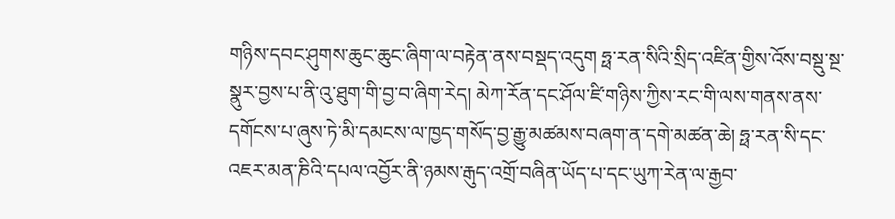གཉིས་དབང་ཤུགས་ཆུང་ཆུང་ཞིག་ལ་བརྟེན་ནས་བསྡད་འདུག ཧྥ་རན་སིའི་སྲིད་འཛིན་གྱིས་འོས་བསྡུ་སྔ་སྣུར་བྱས་པ་ནི་འུ་ཐུག་གི་བྱ་བ་ཞིག་རེད། མེཀ་རོན་དང་ཤོལ་ཛི་གཉིས་ཀྱིས་རང་གི་ལས་གནས་ནས་དགོངས་པ་ཞུས་ཏེ་མི་དམངས་ལ་ཁྱད་གསོད་བྱ་རྒྱུ་མཚམས་བཞག་ན་དགེ་མཚན་ཆེ། ཧྥ་རན་སི་དང་འཇར་མན་ཎིའི་དཔལ་འབྱོར་ནི་ཉམས་རྒུད་འགྲོ་བཞིན་ཡོད་པ་དང་ཡུཀ་རེན་ལ་རྒྱབ་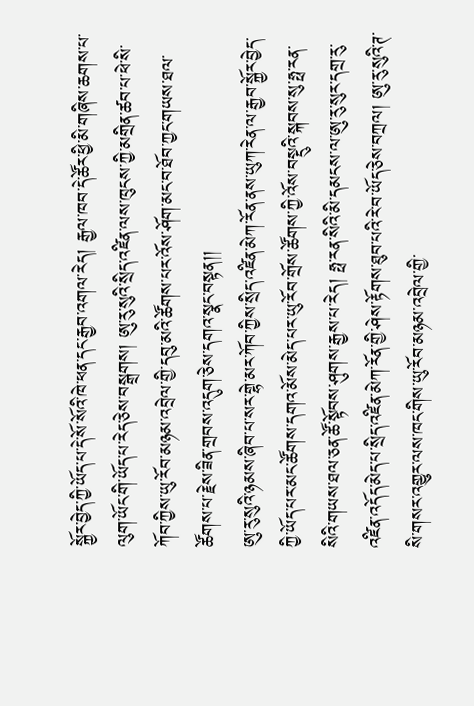སྐྱོར་བྱེད་ཀྱི་ཡོད་པ་དེ་སོ་སོའི་ཁེ་ཕན་དང་རྒྱབ་འགལ་རེད། རྒྱལ་ཁབ་དེ་ཚོར་ཕྱི་མི་གཞིས་ཆགས་པ་ལུག་ཡོང་གི་ཡོད་པ་རེད་ཅེས་བསྒྲགས། ཨུ་རུ་སུའི་སྲིད་འཛིན་ལས་ཁུངས་ཀྱི་མགྲིན་ཚབ་པ་ཕེ་སི་ཀོབ་ཀྱིས་ཡུ་རོབ་མཉམ་འབྲེལ་གྱི་དབུ་མའི་ཚོགས་པར་འོས་ཤོག་མང་བ་ཐོབ་ཀྱང་གཡས་ཐལ་ཚོགས་པ་རྗེས་ཟིན་གྲབས་འདུག་ཅེས་དགའ་སྣང་བསྟན།།
ཨུ་རུ་སུའི་ཉམས་ཞིབ་པ་སར་གྷེ་མར་ཀོབ་ཀྱིས་སྲིད་འཛིན་མེཀ་རོན་ནས་ཡུཀ་རེན་ལ་རྒྱབ་སྐྱོར་བྱེད་ཀྱི་ཡོད་པར་མང་ཚོགས་དགའ་མོས་མེད་པར་ཡུ་རོབ་གྲོས་ཚོགས་ཀྱི་འོས་བསྡུའི་སྐབས་སུ་ཧྥ་རན་སིའི་གཡས་ཐལ་ཅན་ཚོ་སྟོབས་ཤུགས་རྒྱས་པ་རེད། ཧྥ་རན་སིའི་མི་དམངས་ལ་ཨུ་རུ་སུར་དགྲ་རུ་འཛིན་འདོད་མེད་པ་སྲིད་འཛིན་མེཀ་རོན་གྱི་ཤེས་རྟོགས་ཐུབ་པའི་རེ་བ་ཡོད་ཅེས་བཀྲལ། ཨུ་རུ་སུའི་ཊ་སི་གསར་འགྱུར་ལས་ཁང་གིས་ཡུ་རོབ་མཉམ་འབྲེལ་གྱི་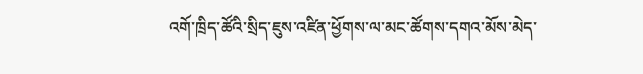འགོ་ཁྲིད་ཚོའི་སྲིད་ཇུས་འཛིན་ཕྱོགས་ལ་མང་ཚོགས་དགའ་མོས་མེད་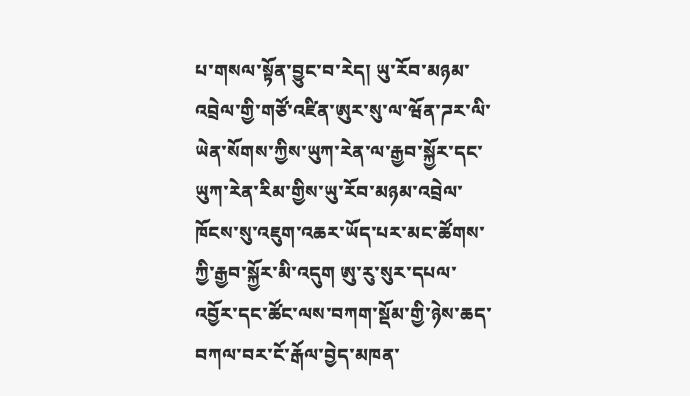པ་གསལ་སྟོན་བྱུང་བ་རེད། ཡུ་རོབ་མཉམ་འབྲེལ་གྱི་གཙོ་འཛིན་ཨུར་སུ་ལ་ཝོན་ཌར་ལི་ཡེན་སོགས་ཀྱིས་ཡུཀ་རེན་ལ་རྒྱབ་སྐྱོར་དང་ཡུཀ་རེན་རིམ་གྱིས་ཡུ་རོབ་མཉམ་འབྲེལ་ཁོངས་སུ་འཇུག་འཆར་ཡོད་པར་མང་ཚོགས་ཀྱི་རྒྱབ་སྐྱོར་མི་འདུག ཨུ་རུ་སུར་དཔལ་འབྱོར་དང་ཚོང་ལས་བཀག་སྡོམ་གྱི་ཉེས་ཆད་བཀལ་བར་ངོ་རྒོལ་བྱེད་མཁན་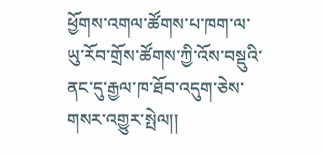ཕྱོགས་འགལ་ཚོགས་པ་ཁག་ལ་ཡུ་རོབ་གྲོས་ཚོགས་ཀྱི་འོས་བསྡུའི་ནང་དུ་རྒྱལ་ཁ་ཐོབ་འདུག་ཅེས་གསར་འགྱུར་སྤེལ།།